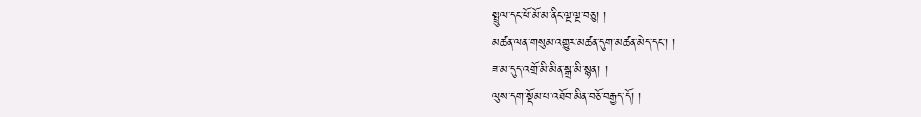སྤྲུལ་དང་ཕོ་མོ་མ་ནིང་ལྔ་ལྔ་བཅུ། །
མཚན་ལན་གསུམ་འགྱུར་མཚན་དུག་མཚན་མེད་དང་། །
ཟ་མ་དུད་འགྲོ་མི་མིན་སྒྲ་མི་སྙན། །
ལུས་དག་སྡོམ་པ་འཐོབ་མིན་བཅོ་བརྒྱད་དོ། །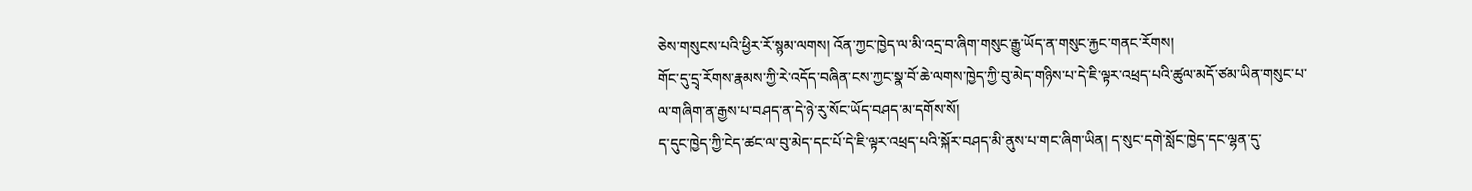ཅེས་གསུངས་པའི་ཕྱིར་རོ་སྙམ་ལགས། འོན་ཀྱང་ཁྱེད་ལ་མི་འདྲ་བ་ཞིག་གསུང་རྒྱུ་ཡོད་ན་གསུང་རྐྱང་གནང་རོགས།
གོང་དུ་དྲྭ་རོགས་རྣམས་ཀྱི་རེ་འདོད་བཞིན་ངས་ཀྱང་སྣ་བོ་ཆེ་ལགས་ཁྱེད་ཀྱི་བུ་མེད་གཉིས་པ་དེ་ཇི་ལྟར་འཕྲད་པའི་ཚུལ་མདོ་ཙམ་ཡིན་གསུང་པ་ལ་གཞིག་ན་རྒྱས་པ་བཤད་ན་དེ་ཉེ་རུ་སོང་ཡོད་བཤད་མ་དགོས་སོ།
ད་དུང་ཁྱེད་ཀྱི་ངེད་ཚང་ལ་བུ་མེད་དང་པོ་དེ་ཇི་ལྟར་འཕྲད་པའི་སྐོར་བཤད་མི་ནུས་པ་གང་ཞིག་ཡིན། ད་སུང་དགེ་སློང་ཁྱེད་དང་ལྷན་དུ་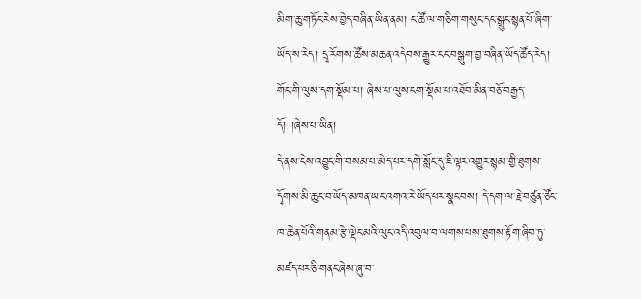མིག་ཆུ་གཏོང་རེས་བྱེད་བཞིན་ཡིན་ནམ། ང་ཚོ་ལ་གཅིག་གསུང་དང་སྒྲུང་སྙན་པོ་ཞིག་ཡོད་ས་རེད། དྲྭ་རོགས་ཚོས་མཆན་འདེབས་རྒྱུར་ངང་བསྒུག་བྱ་བཞིན་ཡོད་ཚོད་རེད།
གོང་གི་ལུས་དག་སྡོམ་པ། ཞེས་པ་ལུས་ངག་སྡོམ་པ་འཐོབ་མིན་བཅོ་བརྒྱད་དོ། །ཞེས་པ་ཡིན།
དེ་ནས་ངེས་འབྱུང་གི་བསམ་པ་མེད་པར་དགེ་སློང་དུ་ཇི་ལྟར་འགྱུར་སྙམ་གྱི་ཐུགས་དྭོགས་མི་ཆུང་བ་ཡོད་མཁན་ཡང་འགའ་རེ་ཡོད་པར་སྣང་བས། དེ་དག་ལ་རྗེ་བཙུན་ཙོང་ཁ་ཆེན་པོའི་གནམ་རྩེ་ལྡེང་མའི་ལུང་འདི་འབུལ་བ་ལགས་པས་ཐུགས་རྟོག་ཞིབ་ཏུ་མཛད་པར་ཅི་གནང་ཞེས་ཞུ་བ་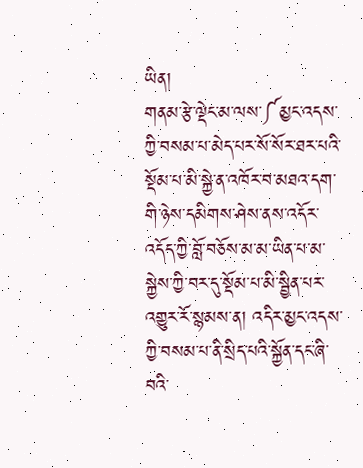ཡིན།
གནམ་རྩེ་ལྡེང་མ་ལས་༼མྱང་འདས་ཀྱི་བསམ་པ་མེད་པར་སོ་སོར་ཐར་པའི་སྡོམ་པ་མི་སྐྱེ་ན་འཁོར་བ་མཐའ་དག་གི་ཉེས་དམིགས་ཤེས་ནས་འདོར་འདོད་ཀྱི་བློ་བཅོས་མ་མ་ཡིན་པ་མ་སྐྱེས་ཀྱི་བར་དུ་སྡོམ་པ་མི་སྦྱིན་པར་འགྱུར་རོ་སྙམས་ན། འདིར་མྱང་འདས་ཀྱི་བསམ་པ་ནི་སྲིད་པའི་སྐྱོན་དང་ཞི་བའི་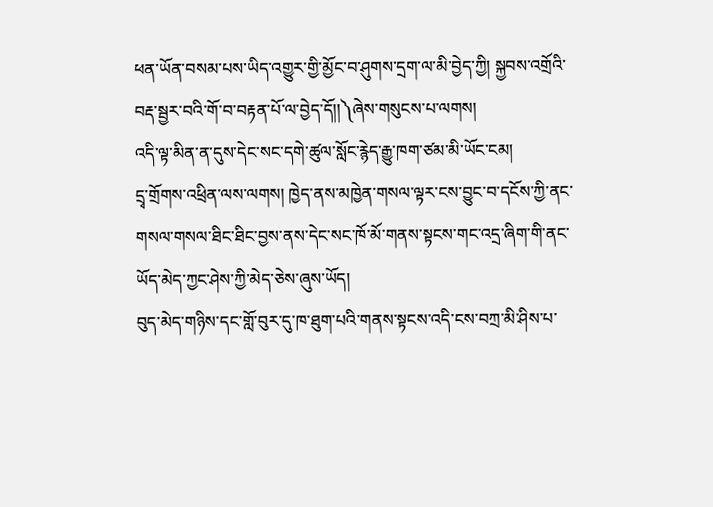ཕན་ཡོན་བསམ་པས་ཡིད་འགྱུར་གྱི་མྱོང་བ་ཤུགས་དྲག་ལ་མི་བྱེད་ཀྱི། སྐྱབས་འགྲོའི་བརྡ་སྦྱར་བའི་གོ་བ་བརྟན་པོ་ལ་བྱེད་དོ།།༽ཞེས་གསུངས་པ་ལགས།
འདི་ལྟ་མིན་ན་དུས་དེང་སང་དགེ་ཚུལ་སློང་རྙེད་རྒྱུ་ཁག་ཙམ་མི་ཡོང་ངམ།
དྲྭ་གྲོགས་འཕྲིན་ལས་ལགས། ཁྱེད་ནས་མཁྱེན་གསལ་ལྟར་ངས་བྱུང་བ་དངོས་ཀྱི་ནང་གསལ་གསལ་ཐིང་ཐིང་བྱས་ནས་དེང་སང་ཁོ་མོ་གནས་སྟངས་གང་འདྲ་ཞིག་གི་ནང་ཡོད་མེད་ཀྱང་ཤེས་ཀྱི་མེད་ཅེས་ཞུས་ཡོད།
བུད་མེད་གཉིས་དང་གློ་བུར་དུ་ཁ་ཐུག་པའི་གནས་སྟངས་འདི་ངས་བཀྲ་མི་ཤིས་པ་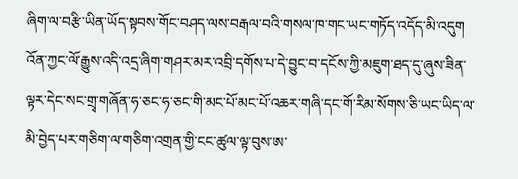ཞིག་ལ་བརྩི་ཡིན་ཡོད་སྟབས་གོང་བཤད་ལས་བརྒལ་བའི་གསལ་ཁ་གང་ཡང་གཏོད་འདོད་མི་འདུག འོན་ཀྱང་ལོ་རྒྱུས་འདི་འདྲ་ཞིག་གཤར་མར་འབྲི་དགོས་པ་དེ་བྱུང་བ་དངོས་ཀྱི་མཇུག་ཐད་དུ་ཞུས་ཟིན་ལྟར་དེང་སང་གྲྭ་གཞོན་ཧ་ཅང་ཧ་ཅང་གི་མང་པོ་མང་པོ་འཆར་གཞི་དང་གོ་རིམ་སོགས་ཅི་ཡང་ཡིད་ལ་མི་བྱེད་པར་གཅིག་ལ་གཅིག་འགྲན་གྱི་ངང་ཚུལ་ལྟ་བུས་ཨ་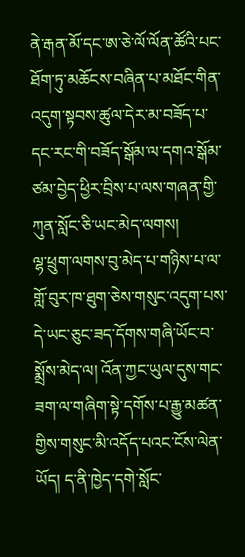ནེ་རྒན་མོ་དང་ཨ་ཅེ་ལོ་ལོན་ཚོའི་པང་ཐོག་ཏུ་མཆོངས་བཞིན་པ་མཐོང་གིན་འདུག་སྟབས་ཚུལ་དེར་མ་བཟོད་པ་དང་རང་གི་བཟོད་སྒོམ་ལ་དགའ་སྒོམ་ཙམ་བྱེད་ཕྱིར་བྲིས་པ་ལས་གཞན་གྱི་ཀུན་སློང་ཅི་ཡང་མེད་ལགས།
ལྷ་ཕྲུག་ལགས་བུ་མེད་པ་གཉིས་པ་ལ་གློ་བུར་ཁ་ཐུག་ཅེས་གསུང་འདུག་པས་དེ་ཡང་ཅུང་ཟད་དོགས་གཞི་ཡོང་བ་སྨྲོས་མེད་ལ། འོན་ཀྱང་ཡུལ་དུས་གང་ཟག་ལ་གཞིག་སྟེ་དགོས་པ་རྒྱུ་མཚན་གྱིས་གསུང་མི་འདོད་པའང་ངོས་ལེན་ཡོད། ད་ནི་ཁྱེད་དགེ་སློང་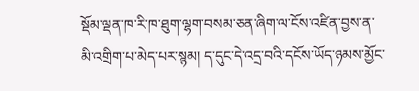སྡོམ་ལྡན་ཁ་རི་ཁ་ཐུག་ལྷག་བསམ་ཅན་ཞིག་ལ་ངོས་འཛིན་བྱས་ན་མི་འགྲིག་པ་མེད་པར་སྙམ། ད་དུང་དེ་འདྲ་བའི་དངོས་ཡོད་ཉམས་མྱོང་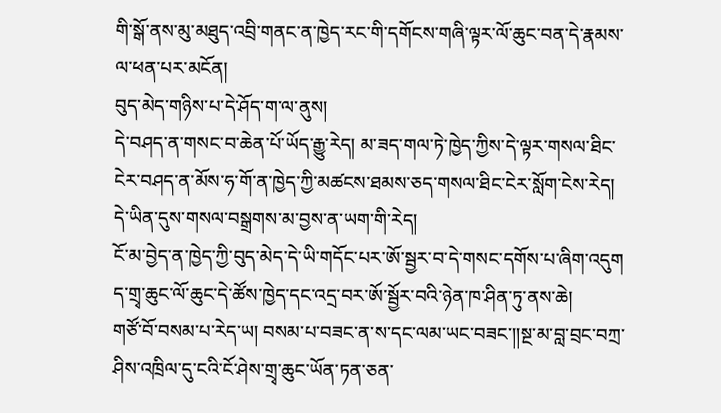གི་སྒོ་ནས་མུ་མཐུད་འབྲི་གནང་ན་ཁྱེད་རང་གི་དགོངས་གཞི་ལྟར་ལོ་ཆུང་བན་དེ་རྣམས་ལ་ཕན་པར་མངོན།
བུད་མེད་གཉིས་པ་དེ་ཤོད་ག་ལ་ནུས།
དེ་བཤད་ན་གསང་བ་ཆེན་པོ་ཡོད་རྒྱུ་རེད། མ་ཟད་གལ་ཏེ་ཁྱེད་ཀྱིས་དེ་ལྟར་གསལ་ཐིང་ངེར་བཤད་ན་མོས་ཧ་གོ་ན་ཁྱེད་ཀྱི་མཚངས་ཐམས་ཅད་གསལ་ཐིང་ངེར་སློག་ངེས་རེད། དེ་ཡིན་དུས་གསལ་བསྒྲགས་མ་བྱས་ན་ཡག་གི་རེད།
ངོ་མ་བྱེད་ན་ཁྱེད་ཀྱི་བུད་མེད་དེ་ཡི་གདོང་པར་ཨོ་སྦྱར་བ་དེ་གསང་དགོས་པ་ཞིག་འདུག
ད་གྲྭ་ཆུང་ལོ་ཆུང་དེ་ཚོས་ཁྱེད་དང་འདྲ་བར་ཨོ་སྦྱོར་བའི་ཉེན་ཁ་ཤིན་ཏུ་ནས་ཆེ།
གཙོ་བོ་བསམ་པ་རེད་ཡ། བསམ་པ་བཟང་ན་ས་དང་ལམ་ཡང་བཟང་།།སྔ་མ་བླ་བྲང་བཀྲ་ཤིས་འཁྲིལ་དུ་ངའི་ངོ་ཤེས་གྲྭ་ཆུང་ཡོན་ཏན་ཅན་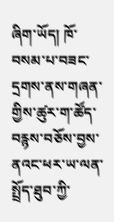ཞིག་ཡོད། ཁོ་བསམ་པ་བཟང་དྲགས་ནས་གཞན་གྱིས་ཚུར་ག་ཚོད་བརྙས་བཅོས་བྱས་ནའང་ཕར་ཡ་ལན་སྤྲོད་ཐུབ་ཀྱི་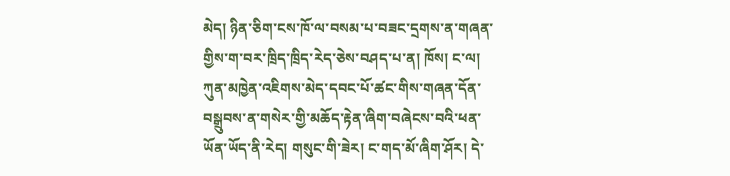མེད། ཉིན་ཅིག་ངས་ཁོ་ལ་བསམ་པ་བཟང་དྲགས་ན་གཞན་གྱིས་ག་བར་ཁྲིད་ཁྲིད་རེད་ཅེས་བཤད་པ་ན། ཁོས། ང་ལ། ཀུན་མཁྱེན་འཇིགས་མེད་དབང་པོ་ཚང་གིས་གཞན་དོན་བསྒྲུབས་ན་གསེར་གྱི་མཆོད་རྟེན་ཞིག་བཞེངས་བའི་ཕན་ཡོན་ཡོད་ནི་རེད། གསུང་གི་ཟེར། ང་གད་མོ་ཞིག་ཤོར། དེ་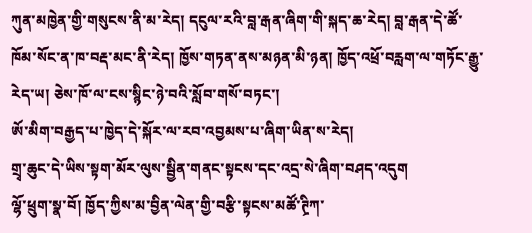ཀུན་མཁྱེན་གྱི་གསུངས་ནི་མ་རེད། དངུལ་རའི་བླ་རྒན་ཞིག་གི་སྐད་ཆ་རེད། བླ་རྒན་དེ་ཚོ་ཁོམ་སོང་ན་ཁ་བརྡ་མང་ནི་རེད། ཁྱོས་གཏན་ནས་མཉན་མི་ཉན། ཁྱོད་འཕྲོ་བརླག་ལ་གཏོང་རྒྱུ་རེད་ཡ། ཅེས་ཁོ་ལ་ངས་སྙིང་ཉེ་བའི་སློབ་གསོ་བཏང་།
ཨོ་མིག་བརྒྱད་པ་ཁྱེད་དེ་སྐོར་ལ་རབ་འབྱམས་པ་ཞིག་ཡིན་ས་རེད།
གྲྭ་ཆུང་དེ་ཡིས་སྟག་མོར་ལུས་སྦྱིན་གནང་སྟངས་དང་འདྲ་སེ་ཞིག་བཤད་འདུག
ལྷོ་ཕྲུག་སྣ་བོ། ཁྱོད་ཀྱིས་མ་བྱིན་ལེན་གྱི་བརྩི་སྟངས་མཚོ་ཊྲིཀ་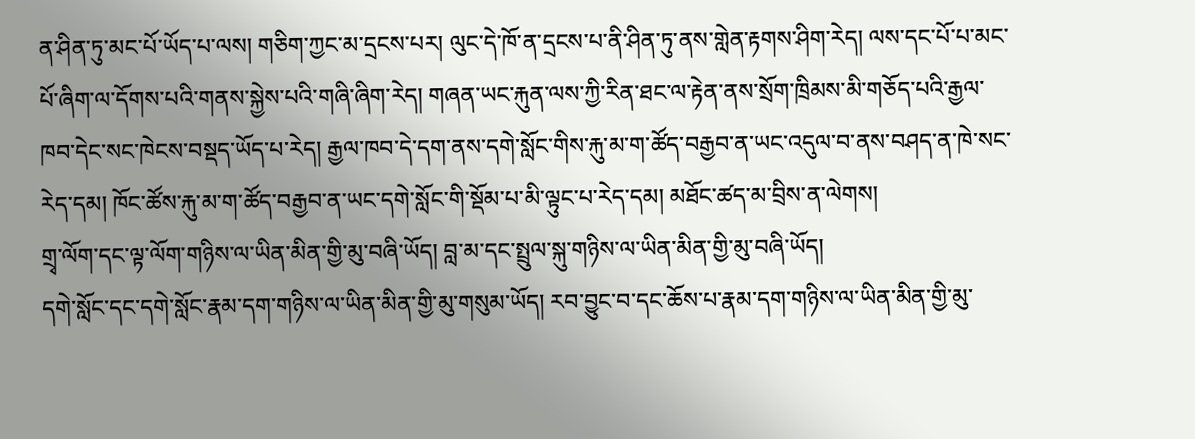ན་ཤིན་ཏུ་མང་པོ་ཡོད་པ་ལས། གཅིག་ཀྱང་མ་དྲངས་པར། ལུང་དེ་ཁོ་ན་དྲངས་པ་ནི་ཤིན་ཏུ་ནས་གླེན་རྟགས་ཤིག་རེད། ལས་དང་པོ་པ་མང་པོ་ཞིག་ལ་དོགས་པའི་གནས་སྐྱེས་པའི་གཞི་ཞིག་རེད། གཞན་ཡང་རྐུན་ལས་ཀྱི་རིན་ཐང་ལ་རྟེན་ནས་སྲོག་ཁྲིམས་མི་གཅོད་པའི་རྒྱལ་ཁབ་དེང་སང་ཁེངས་བསྡད་ཡོད་པ་རེད། རྒྱལ་ཁབ་དེ་དག་ནས་དགེ་སློང་གིས་རྐུ་མ་ག་ཚོད་བརྒྱབ་ན་ཡང་འདུལ་བ་ནས་བཤད་ན་ཁེ་སང་རེད་དམ། ཁོང་ཚོས་རྐུ་མ་ག་ཚོད་བརྒྱབ་ན་ཡང་དགེ་སློང་གི་སྡོམ་པ་མི་ལྟུང་པ་རེད་དམ། མཐོང་ཚད་མ་བྲིས་ན་ལེགས།
གྲྭ་ལོག་དང་ལྟ་ལོག་གཉིས་ལ་ཡིན་མིན་གྱི་མུ་བཞི་ཡོད། བླ་མ་དང་སྤྲུལ་སྐུ་གཉིས་ལ་ཡིན་མིན་གྱི་མུ་བཞི་ཡོད།
དགེ་སློང་དང་དགེ་སློང་རྣམ་དག་གཉིས་ལ་ཡིན་མིན་གྱི་མུ་གསུམ་ཡོད། རབ་བྱུང་བ་དང་ཆོས་པ་རྣམ་དག་གཉིས་ལ་ཡིན་མིན་གྱི་མུ་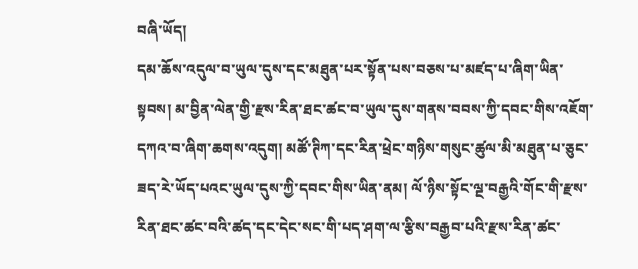བཞི་ཡོད།
དམ་ཆོས་འདུལ་བ་ཡུལ་དུས་དང་མཐུན་པར་སྟོན་པས་བཅས་པ་མཛད་པ་ཞིག་ཡིན་སྟབས། མ་བྱིན་ལེན་གྱི་རྫས་རིན་ཐང་ཚང་བ་ཡུལ་དུས་གནས་བབས་ཀྱི་དབང་གིས་འཇོག་དཀའ་བ་ཞིག་ཆགས་འདུག། མཚོ་ཊིཀ་དང་རིན་ཕྲེང་གཉིས་གསུང་ཚུལ་མི་མཐུན་པ་ཅུང་ཟད་རེ་ཡོད་པའང་ཡུལ་དུས་ཀྱི་དབང་གིས་ཡིན་ནམ། ལོ་ཉིས་སྟོང་ལྔ་བརྒྱའི་གོང་གི་རྫས་རིན་ཐང་ཚང་བའི་ཚད་དང་དེང་སང་གི་པད་ཤག་ལ་རྩིས་བརྒྱབ་པའི་རྫས་རིན་ཚང་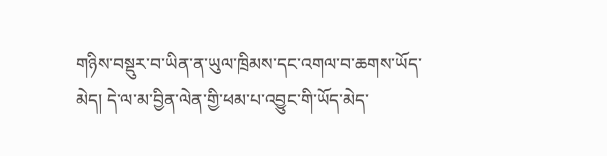གཉིས་བསྡུར་བ་ཡིན་ན་ཡུལ་ཁྲིམས་དང་འགལ་བ་ཆགས་ཡོད་མེད། དེ་ལ་མ་བྱིན་ལེན་གྱི་ཕམ་པ་འབྱུང་གི་ཡོད་མེད་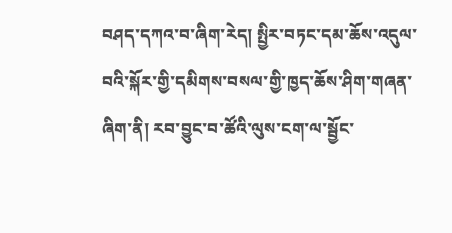བཤད་དཀའ་བ་ཞིག་རེད། སྤྱིར་བཏང་དམ་ཆོས་འདུལ་བའི་སྐོར་གྱི་དམིགས་བསལ་གྱི་ཁྱད་ཆོས་ཤིག་གཞན་ཞིག་ནི། རབ་བྱུང་བ་ཚོའི་ལུས་ངག་ལ་སྦྱོང་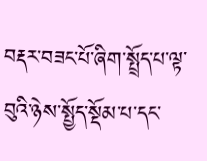བརྡར་བཟང་པོ་ཞིག་སྤྲོད་པ་ལྟ་བུའི་ཉེས་སྤྱོད་སྡོམ་པ་དང་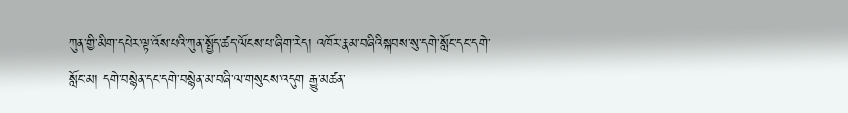ཀུན་གྱི་མིག་དཔེར་ལྟ་འོས་པའི་ཀུན་སྤྱོད་ཚད་ལོངས་པ་ཞིག་རེད། འཁོར་རྣམ་བཞིའིསྐབས་སུ་དགེ་སློང་དང་དགེ་སློང་མ། དགེ་བསྙེན་དང་དགེ་བསྙེན་མ་བཞི་ལ་གསུངས་འདུག རྒྱུ་མཚན་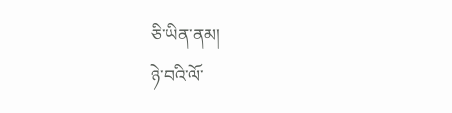ཅི་ཡིན་ནམ།
ཉེ་བའི་ལོ་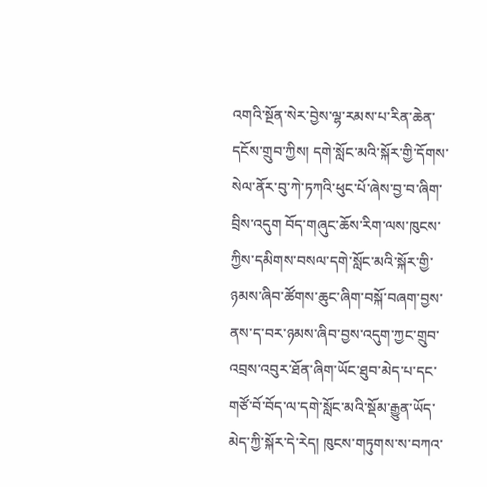འགའི་སྔོན་སེར་བྱེས་ལྷ་རམས་པ་རིན་ཆེན་དངོས་གྲུབ་ཀྱིས། དགེ་སློང་མའི་སྐོར་གྱི་དོགས་སེལ་ནོར་བུ་ཀེ་ཏཀའི་ཕུང་པོ་ཞེས་བྱ་བ་ཞིག་བྲིས་འདུག བོད་གཞུང་ཆོས་རིག་ལས་ཁུངས་ཀྱིས་དམིགས་བསལ་དགེ་སློང་མའི་སྐོར་གྱི་ཉམས་ཞིབ་ཚོགས་ཆུང་ཞིག་བསྐོ་བཞག་བྱས་ནས་ད་བར་ཉམས་ཞིབ་བྱས་འདུག་ཀྱང་གྲུབ་འབྲས་འབུར་ཐོན་ཞིག་ཡོང་ཐུབ་མེད་པ་དང་གཙོ་བོ་བོད་ལ་དགེ་སློང་མའི་སྡོམ་རྒྱུན་ཡོད་མེད་ཀྱི་སྐོར་དེ་རེད། ཁུངས་གཏུགས་ས་བཀའ་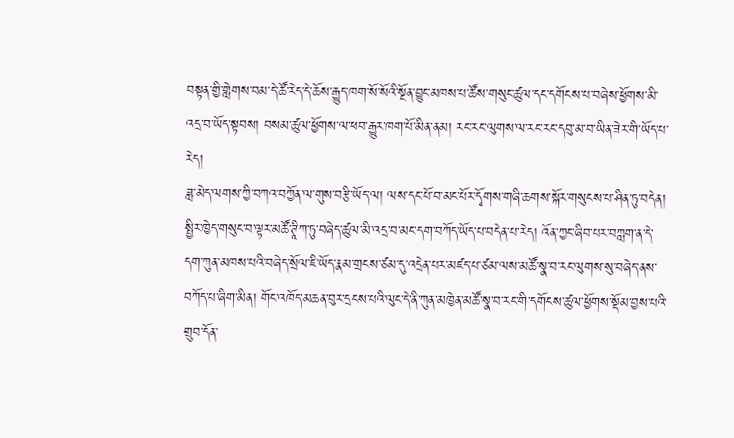བསྟན་གྱི་གླེགས་བམ་དེ་ཚོ་རེད་དེ་ཆོས་རྒྱུད་ཁག་སོ་སོའི་སྔོན་བྱུང་མཁས་པ་ཚོས་གསུང་ཚུལ་དང་དགོངས་པ་བཞེས་ཕྱོགས་མི་འདྲ་བ་ཡོད་སྟབས། བསམ་ཚུལ་ཕྱོགས་ལ་ཕབ་རྒྱུར་ཁག་པོ་མིན་ནམ། རང་རང་ལུགས་ལ་རང་རང་དབུ་མ་བ་ཡིན་ཟེར་གི་ཡོད་པ་རེད།
ཟླ་མེད་ལགས་ཀྱི་བཀའ་བཀྱོན་ལ་གུས་བརྩི་ཡོད་ལ། ལས་དང་པོ་བ་མང་པོར་དྭོགས་གཞི་ཆགས་སྐོར་གསུངས་པ་ཤིན་ཏུ་བདེན།
སྤྱིར་ཁྱེད་གསུང་བ་ལྟར་མཚོ་ཊཱིཀ་ཏུ་བཞེད་ཚུལ་མི་འདྲ་བ་མང་དག་བཀོད་ཡོད་པ་བདེན་པ་རེད། འོན་ཀྱང་ཞིབ་པར་བཀླག་ན་དེ་དག་ཀུན་མཁས་པའི་བཞེད་སྲོལ་ཇི་ཡོད་རྣམ་གྲངས་ཙམ་དུ་འདྲེན་པར་མཛད་པ་ཙམ་ལས་མཚོ་སྣ་བ་རང་ལུགས་སུ་བཞེད་ནས་བཀོད་པ་ཞིག་མིན། གོང་འཁོད་མཆན་བུར་དྲངས་པའི་ལུང་དེ་ནི་ཀུན་མཁྱེན་མཚོ་སྣ་བ་རང་གི་དགོངས་ཚུལ་ཕྱོགས་སྡོམ་བྱས་པའི་གྲུབ་དོན་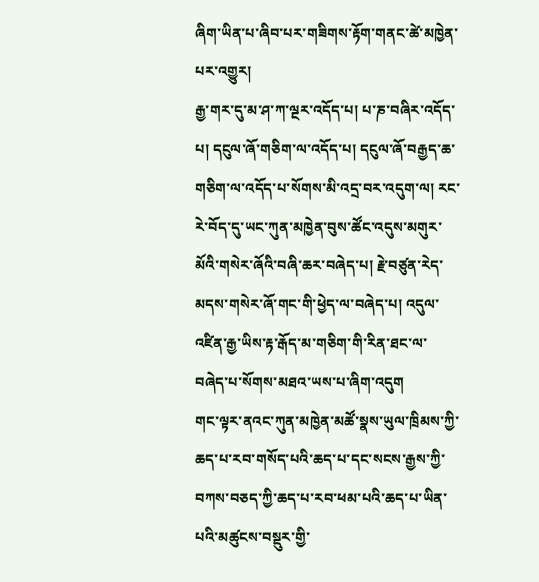ཞིག་ཡིན་པ་ཞིབ་པར་གཟིགས་རྟོག་གནང་ཚེ་མཁྱེན་པར་འགྱུར།
རྒྱ་གར་དུ་མ་ཤ་ཀ་ལྔར་འདོད་པ། པ་ཎ་བཞིར་འདོད་པ། དངུལ་ཞོ་གཅིག་ལ་འདོད་པ། དངུལ་ཞོ་བརྒྱད་ཆ་གཅིག་ལ་འདོད་པ་སོགས་མི་འདྲ་བར་འདུག་ལ། རང་རེ་བོད་དུ་ཡང་ཀུན་མཁྱེན་བུས་ཚོང་འདུས་མགུར་མོའི་གསེར་ཞོའི་བཞི་ཆར་བཞེད་པ། རྗེ་བཙུན་རེད་མདས་གསེར་ཞོ་གང་གི་ཕྱེད་ལ་བཞེད་པ། འདུལ་འཛིན་རྒྱ་ཡིས་རྟ་རྒོད་མ་གཅིག་གི་རིན་ཐང་ལ་བཞེད་པ་སོགས་མཐའ་ཡས་པ་ཞིག་འདུག
གང་ལྟར་ནའང་ཀུན་མཁྱེན་མཚོ་སྣས་ཡུལ་ཁྲིམས་ཀྱི་ཆད་པ་རབ་གསོད་པའི་ཆད་པ་དང་སངས་རྒྱས་ཀྱི་བཀས་བཅད་ཀྱི་ཆད་པ་རབ་ཕམ་པའི་ཆད་པ་ཡིན་པའི་མཚུངས་བསྡུར་གྱི་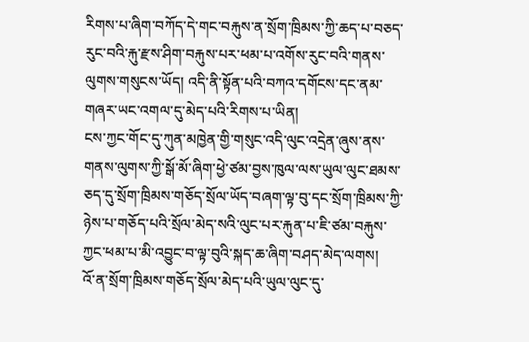རིགས་པ་ཞིག་བཀོད་དེ་གང་བརྐུས་ན་སྲོག་ཁྲིམས་ཀྱི་ཆད་པ་བཅད་རུང་བའི་རྐུ་རྫས་ཤིག་བརྐུས་པར་ཕམ་པ་འགོས་རུང་བའི་གནས་ལུགས་གསུངས་ཡོད། འདི་ནི་སྟོན་པའི་བཀའ་དགོངས་དང་ནམ་གཞར་ཡང་འགལ་དུ་མེད་པའི་རིགས་པ་ཡིན།
ངས་ཀྱང་གོང་དུ་ཀུན་མཁྱེན་གྱི་གསུང་འདི་ལུང་འདྲེན་ཞུས་ནས་གནས་ལུགས་ཀྱི་སྒོ་མོ་ཞིག་ཕྱེ་ཙམ་བྱས་ཁུལ་ལས་ཡུལ་ལུང་ཐམས་ཅད་དུ་སྲོག་ཁྲིམས་གཅོད་སྲོལ་ཡོད་བཞག་ལྟ་བུ་དང་སྲོག་ཁྲིམས་ཀྱི་ཉེས་པ་གཅོད་པའི་སྲོལ་མེད་སའི་ལུང་པར་རྐུན་པ་ཇི་ཙམ་བརྐུས་ཀྱང་ཕམ་པ་མི་འབྱུང་བ་ལྟ་བུའི་སྐད་ཆ་ཞིག་བཤད་མེད་ལགས།
འོ་ན་སྲོག་ཁྲིམས་གཅོད་སྲོལ་མེད་པའི་ཡུལ་ལུང་དུ་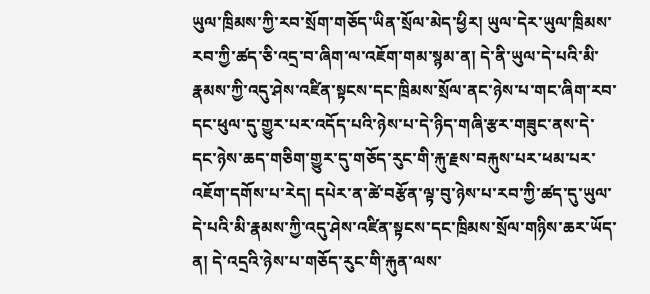ཡུལ་ཁྲིམས་ཀྱི་རབ་སྲོག་གཅོད་ཡིན་སྲོལ་མེད་ཕྱིར། ཡུལ་དེར་ཡུལ་ཁྲིམས་རབ་ཀྱི་ཚད་ཅི་འདྲ་བ་ཞིག་ལ་འཇོག་གམ་སྙམ་ན། དེ་ནི་ཡུལ་དེ་པའི་མི་རྣམས་ཀྱི་འདུ་ཤེས་འཛིན་སྟངས་དང་ཁྲིམས་སྲོལ་ནང་ཉེས་པ་གང་ཞིག་རབ་དང་ཕུལ་དུ་གྱུར་པར་འདོད་པའི་ཉེས་པ་དེ་ཉིད་གཞི་རྩར་གཟུང་ནས་དེ་དང་ཉེས་ཆད་གཅིག་གྱུར་དུ་གཅོད་རུང་གི་རྐུ་རྗས་བརྐུས་པར་ཕམ་པར་འཇོག་དགོས་པ་རེད། དཔེར་ན་ཚེ་བརྩོན་ལྟ་བུ་ཉེས་པ་རབ་ཀྱི་ཚད་དུ་ཡུལ་དེ་པའི་མི་རྣམས་ཀྱི་འདུ་ཤེས་འཛིན་སྟངས་དང་ཁྲིམས་སྲོལ་གཉིས་ཆར་ཡོད་ན། དེ་འདྲའི་ཉེས་པ་གཅོད་རུང་གི་རྐུན་ལས་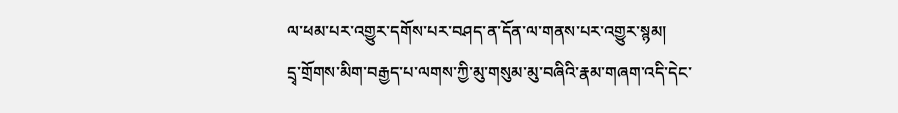ལ་ཕམ་པར་འགྱུར་དགོས་པར་བཤད་ན་དོན་ལ་གནས་པར་འགྱུར་སྙམ།
དྲྭ་གྲོགས་མིག་བརྒྱད་པ་ལགས་ཀྱི་མུ་གསུམ་མུ་བཞིའི་རྣམ་གཞག་འདི་དེང་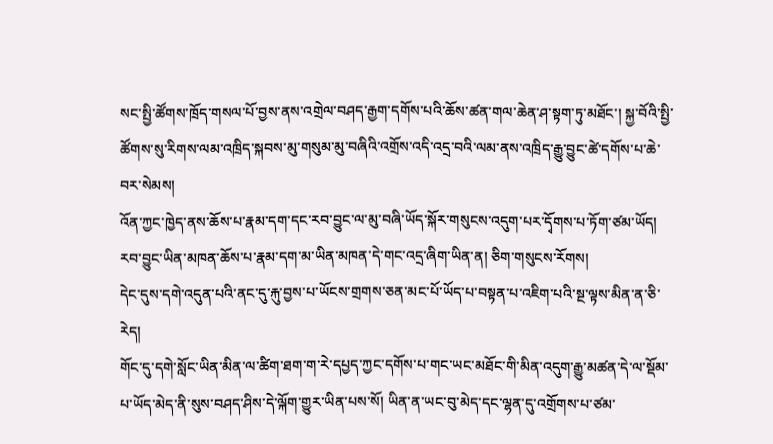སང་སྤྱི་ཚོགས་ཁྲོད་གསལ་པོ་བྱས་ནས་འགྲེལ་བཤད་རྒྱག་དགོས་པའི་ཆོས་ཚན་གལ་ཆེན་ཤ་སྟག་ཏུ་མཐོང་། སྐྱ་བོའི་སྤྱི་ཚོགས་སུ་རིགས་ལམ་འཁྲིད་སྐབས་མུ་གསུམ་མུ་བཞིའི་འགྲོས་འདི་འདྲ་བའི་ལམ་ནས་འཁྲིད་རྒྱུ་བྱུང་ཚེ་དགོས་པ་ཆེ་བར་སེམས།
འོན་ཀྱང་ཁྱེད་ནས་ཆོས་པ་རྣམ་དག་དང་རབ་བྱུང་ལ་མུ་བཞི་ཡོད་སྐོར་གསུངས་འདུག་པར་དྭོགས་པ་ཏོག་ཙམ་ཡོད། རབ་བྱུང་ཡིན་མཁན་ཆོས་པ་རྣམ་དག་མ་ཡིན་མཁན་དེ་གང་འདྲ་ཞིག་ཡིན་ན། ཅིག་གསུངས་རོགས།
དེང་དུས་དགེ་འདུན་པའི་ནང་དུ་རྐུ་བྱས་པ་ཡོངས་གྲགས་ཅན་མང་པོ་ཡོད་པ་བསྟན་པ་འཇིག་པའི་སྔ་ལྟས་མིན་ན་ཅི་རེད།
གོང་དུ་དགེ་སློང་ཡིན་མིན་ལ་ཚིག་ཐག་ག་རེ་དཔྱད་ཀྱང་དགོས་པ་གང་ཡང་མཐོང་གི་མིན་འདུག་རྒྱུ་མཚན་དེ་ལ་སྡོམ་པ་ཡོད་མེད་ནི་སུས་བཤད་ཤིས་དེ་ལྐོག་གྱུར་ཡིན་པས་སོ། ཡིན་ན་ཡང་བུ་མེད་དང་ལྷན་དུ་འགྲོགས་པ་ཙམ་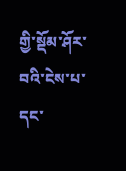གྱི་སྡོམ་ཤོར་བའི་ངེས་པ་དང་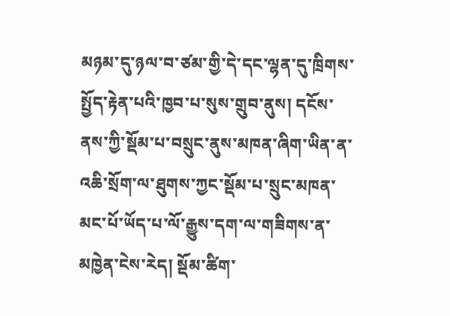མཉམ་དུ་ཉལ་བ་ཙམ་གྱི་དེ་དང་ལྷན་དུ་ཁྲིགས་སྤྱོད་རྟེན་པའི་ཁྱབ་པ་སུས་གྲུབ་ནུས། དངོས་ནས་ཀྱི་སྡོམ་པ་བསྲུང་ནུས་མཁན་ཞིག་ཡིན་ན་འཆི་སྲོག་ལ་ཐུགས་ཀྱང་སྡོམ་པ་སྲུང་མཁན་མང་པོ་ཡོད་པ་ལོ་རྒྱུས་དག་ལ་གཟིགས་ན་མཁྱེན་ངེས་རེད། སྡོམ་ཚིག་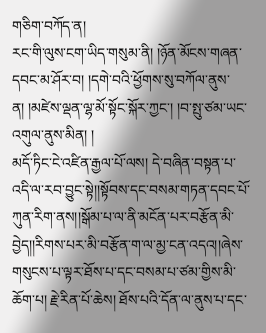གཅིག་བཀོད་ན།
རང་གི་ལུས་ངག་ཡིད་གསུམ་ནི། །ཉོན་མོངས་གཞན་དབང་མ་ཤོར་བ། །དགེ་བའི་ཕྱོགས་སུ་བཀོལ་ནུས་ན། །མཛེས་ལྡན་ལྷ་མོ་སྟོང་སྐོར་ཀྱང་། །བ་སྤུ་ཙམ་ཡང་འགུལ་ནུས་མིན། །
མདོ་ཏིང་ངེ་འཛིན་རྒྱལ་པོ་ལས། དེ་བཞིན་བསྟན་པ་འདི་ལ་རབ་བྱུང་སྟེ།།སྟོབས་དང་བསམ་གཏན་དབང་པོ་ཀུན་རིག་ནས།།སྒོམ་པ་ལ་ནི་མངོན་པར་བརྩོན་མི་བྱེད།།རིགས་པར་མི་བརྩོན་ག་ལ་མྱ་ངན་འདའ།།ཞེས་གསུངས་པ་ལྟར་ཐོས་པ་དང་བསམ་པ་ཙམ་གྱིས་མི་ཆོག་པ། རྗེ་རིན་པོ་ཆེས། ཐོས་པའི་དོན་ལ་ནུས་པ་དང་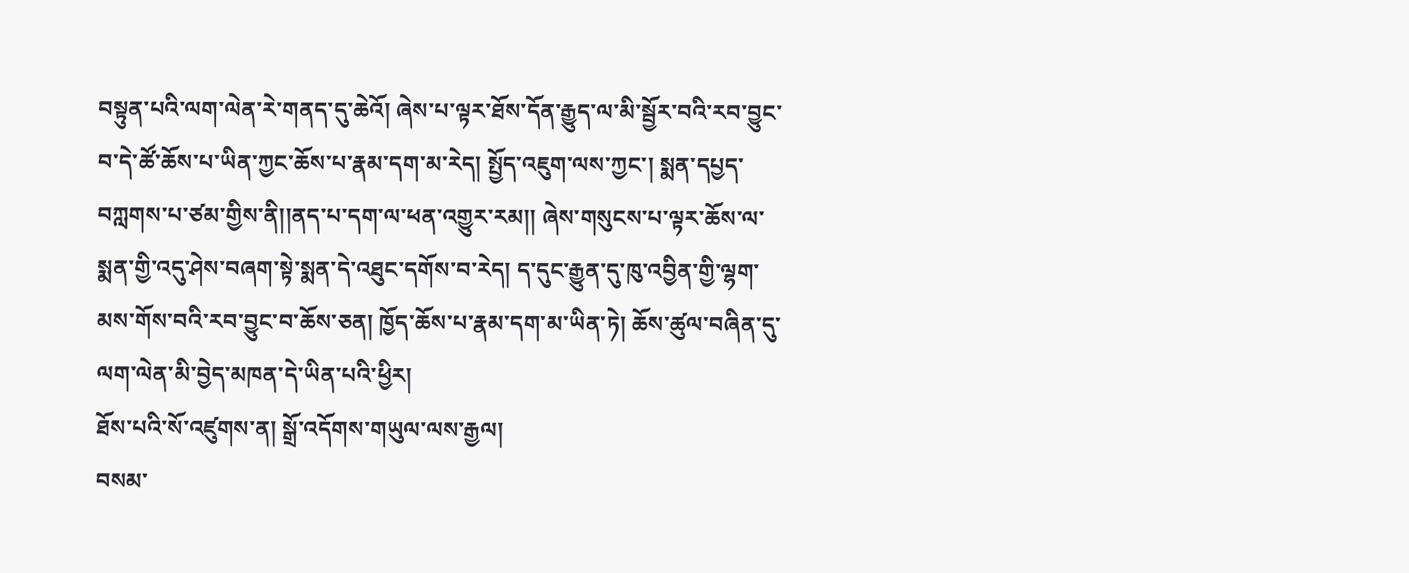བསྟུན་པའི་ལག་ལེན་རེ་གནད་དུ་ཆེའོ། ཞེས་པ་ལྟར་ཐོས་དོན་རྒྱུད་ལ་མི་སྦྱོར་བའི་རབ་བྱུང་བ་དེ་ཚོ་ཆོས་པ་ཡིན་ཀྱང་ཆོས་པ་རྣམ་དག་མ་རེད། སྤྱོད་འཇུག་ལས་ཀྱང་། སྨན་དཔྱད་བཀླགས་པ་ཙམ་གྱིས་ནི།།ནད་པ་དག་ལ་ཕན་འགྱུར་རམ།། ཞེས་གསུངས་པ་ལྟར་ཆོས་ལ་སྨན་གྱི་འདུ་ཤེས་བཞག་སྟེ་སྨན་དེ་འཐུང་དགོས་བ་རེད། ད་དུང་རྒྱུན་དུ་ཁུ་འབྱིན་གྱི་ལྷག་མས་གོས་བའི་རབ་བྱུང་བ་ཆོས་ཅན། ཁྱོད་ཆོས་པ་རྣམ་དག་མ་ཡིན་ཏེ། ཆོས་ཚུལ་བཞིན་དུ་ལག་ལེན་མི་བྱེད་མཁན་དེ་ཡིན་པའི་ཕྱིར།
ཐོས་པའི་སོ་འཛུགས་ན། སྒྲོ་འདོགས་གཡུལ་ལས་རྒྱལ།
བསམ་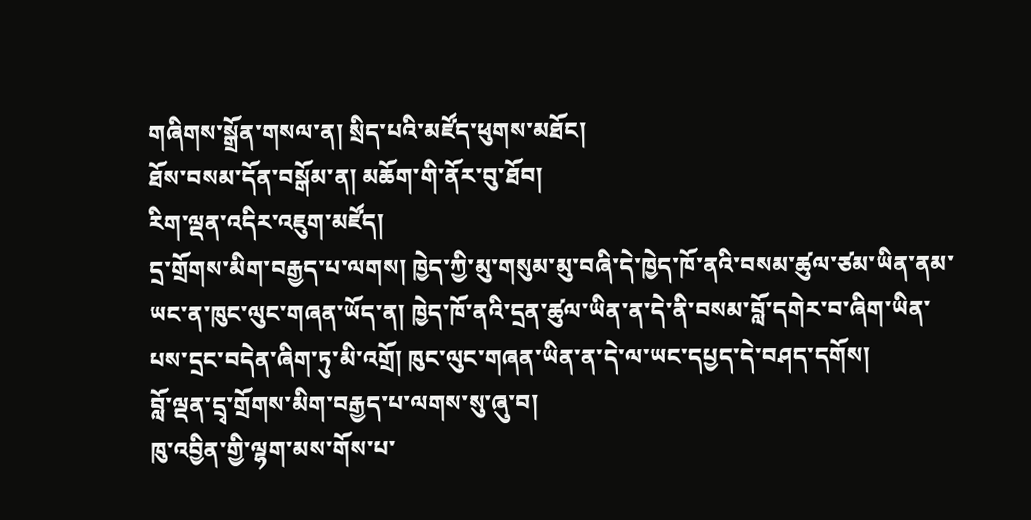གཞིགས་སྒྲོན་གསལ་ན། སྲིད་པའི་མཛོད་ཕུགས་མཐོང།
ཐོས་བསམ་དོན་བསྒོམ་ན། མཆོག་གི་ནོར་བུ་ཐོབ།
རིག་ལྡན་འདིར་འཇུག་མཛོད།
དྲ་གྲོགས་མིག་བརྒྱད་པ་ལགས། ཁྱེད་ཀྱི་མུ་གསུམ་མུ་བཞི་དེ་ཁྱེད་ཁོ་ནའི་བསམ་ཚུལ་ཙམ་ཡིན་ནམ་ཡང་ན་ཁུང་ལུང་གཞན་ཡོད་ན། ཁྱེད་ཁོ་ནའི་དྲན་ཚུལ་ཡིན་ན་དེ་ནི་བསམ་བློ་དགེར་བ་ཞིག་ཡིན་པས་དྲང་བདེན་ཞིག་ཏུ་མི་འགྲོ། ཁུང་ལུང་གཞན་ཡིན་ན་དེ་ལ་ཡང་དཔྱད་དེ་བཤད་དགོས།
བློ་ལྡན་དྲྭ་གྲོགས་མིག་བརྒྱད་པ་ལགས་སུ་ཞུ་བ།
ཁུ་འབྱིན་གྱི་ལྷག་མས་གོས་པ་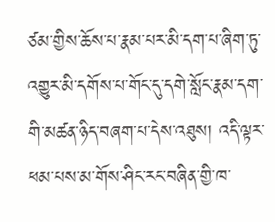ཙམ་གྱིས་ཆོས་པ་རྣམ་པར་མི་དག་པ་ཞིག་ཏུ་འགྱུར་མི་དགོས་པ་གོང་དུ་དགེ་སློང་རྣམ་དག་གི་མཚན་ཉིད་བཞག་པ་དེས་འཐུས། འདི་ལྟར་ཕམ་པས་མ་གོས་ཤིང་རང་བཞིན་གྱི་ཁ་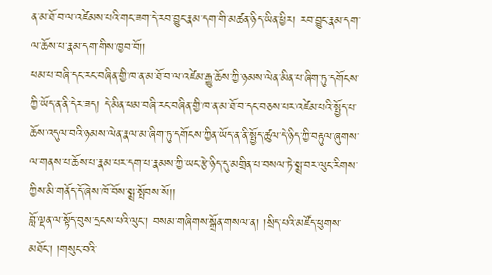ན་མ་ཐོ་བ་ལ་འཛེམས་པའི་གང་ཟག་དེ་རབ་བྱུང་རྣམ་དག་གི་མཚན་ཉིད་ཡིན་ཕྱིར། རབ་བྱུང་རྣམ་དག་ལ་ཆོས་པ་རྣམ་དག་གིས་ཁྱབ་བོ།།
ཕམ་པ་བཞི་དང་རང་བཞིན་གྱི་ཁ་ན་མ་ཐོ་བ་ལ་འཛེམ་རྒྱུ་ཆོས་ཀྱི་ཉམས་ལེན་མིན་པ་ཞིག་ཏུ་དགོངས་ཀྱི་ཡོད་ན་ནི་དེར་ཟད། དེ་མིན་ཕམ་བཞི་རང་བཞིན་གྱི་ཁ་ན་མ་ཐོ་བ་དང་བཅས་པར་འཛེམ་པའི་སྤྱོད་པ་ཆོས་འདུལ་བའི་ཉམས་ལེན་རྣལ་མ་ཞིག་ཏུ་དགོངས་ཀྱིན་ཡོད་ན་ནི་སྤྱོད་ཚུལ་དེ་ཉིད་ཀྱི་བརྟུལ་ཞུགས་ལ་གནས་པ་ཆོས་པ་རྣམ་པར་དག་པ་རྣམས་ཀྱི་ཡང་རྩེ་ཉིད་དུ་མགྲིན་པ་བསལ་ཏེ་སྨྲ་བར་ལུང་རིགས་ཀྱིས་མི་གནོད་དོ་ཞེས་ཁོ་བོས་སྨྲ་སྤོབས་སོ།།
བློ་ལྡན་ལ་སྟོད་བུས་དྲངས་པའི་ལུང་། བསམ་གཞིགས་སྒྲོན་གསལ་ན། །སྲིད་པའི་མཛོད་ཕུགས་མཐོང་། །གསུང་བའི་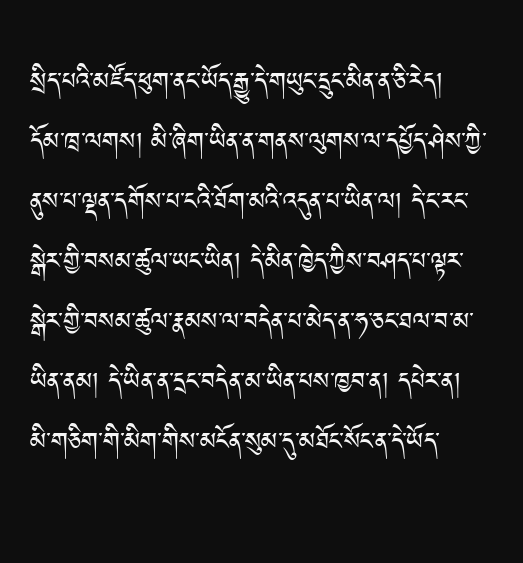སྲིད་པའི་མཛོད་ཕུག་ནང་ཡོད་རྒྱུ་དེ་གཡུང་དྲུང་མིན་ན་ཅི་རེད།
དོམ་ཁྲ་ལགས། མི་ཞིག་ཡིན་ན་གནས་ལུགས་ལ་དཔྱོད་ཤེས་ཀྱི་ནུས་པ་ལྡན་དགོས་པ་ངའི་ཐོག་མའི་འདུན་པ་ཡིན་ལ། དེ་ང་རང་སྒེར་གྱི་བསམ་ཚུལ་ཡང་ཡིན། དེ་མིན་ཁྱེད་ཀྱིས་བཤད་པ་ལྟར་སྒེར་གྱི་བསམ་ཚུལ་རྣམས་ལ་བདེན་པ་མེད་ན་ཧ་ཅང་ཐལ་བ་མ་ཡིན་ནམ། དེ་ཡིན་ན་དྲང་བདེན་མ་ཡིན་པས་ཁྱབ་ན། དཔེར་ན། མི་གཅིག་གི་མིག་གིས་མངོན་སུམ་དུ་མཐོང་སོང་ན་དེ་ཡོད་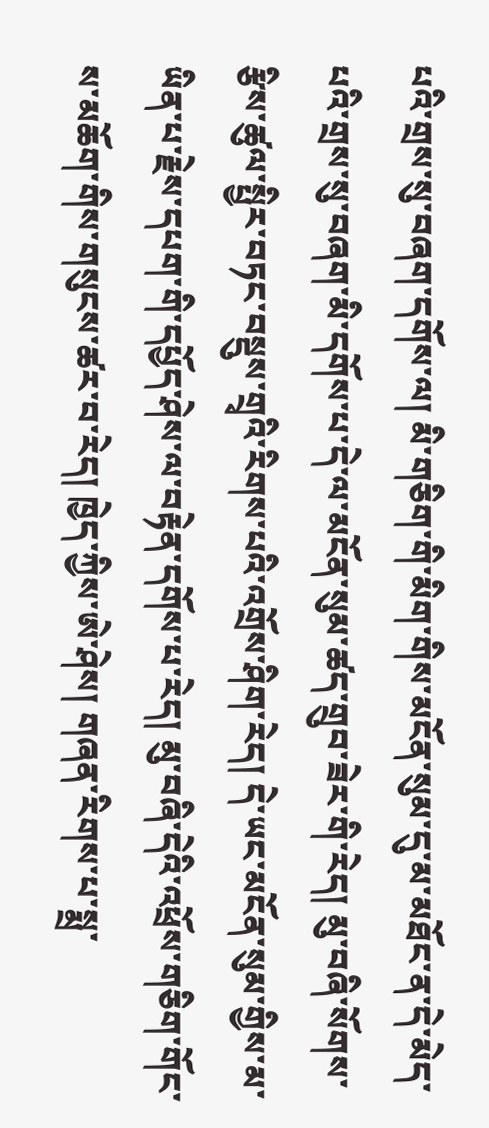པའི་གྲས་སུ་བཞག་དགོས་ལ། མི་གཅིག་གི་མིག་གིས་མངོན་སུམ་དུ་མ་མཐོང་ན་དེ་མེད་པའི་གྲས་སུ་བཞག་མི་དགོས་པ་དེ་ལ་མངོན་སུམ་ཚད་གྲུབ་ཟེར་གི་རེད། མུ་བཞི་སོགས་རྩིས་ཚུལ་སྤྱིར་བཏང་བསྡུས་གྲྭའི་རིགས་པའི་འགྲོས་ཤིག་རེད། དེ་ཡང་མངོན་སུམ་གྱིས་མ་ཡིན་པ་རྗེས་དཔག་གི་དཔྱོད་ཤེས་ལ་བརྟེན་དགོས་པ་རེད། མུ་བཞི་དེའི་འཕྲོས་གཅིག་གོང་ས་མཆོག་གིས་གསུངས་ཚར་བ་རེད། ཁྱེད་ཀྱིས་ཨེ་ཤེས། གཞན་རིགས་པ་སྨྲ་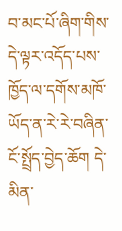བ་མང་པོ་ཞིག་གིས་དེ་ལྟར་འདོད་པས་ཁྱོད་ལ་དགོས་མཁོ་ཡོད་ན་རེ་རེ་བཞིན་ངོ་སྤྲོད་བྱེད་ཆོག དེ་མིན་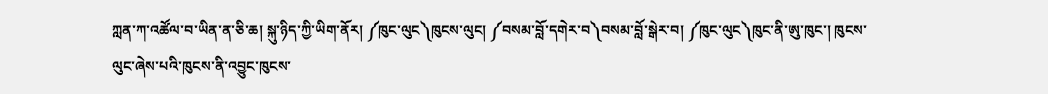ཀླན་ཀ་འཚོལ་བ་ཡིན་ན་ཅི་ཆ། སྐུ་ཉིད་ཀྱི་ཡིག་ནོར། ༼ཁུང་ལུང༽ཁུངས་ལུང། ༼བསམ་བློ་དགེར་བ༽བསམ་བློ་སྒེར་བ། ༼ཁུང་ལུང༽ཁུང་ནི་ཨུ་ཁུང་། ཁུངས་ལུང་ཞེས་པའི་ཁུངས་ནི་འབྱུང་ཁུངས་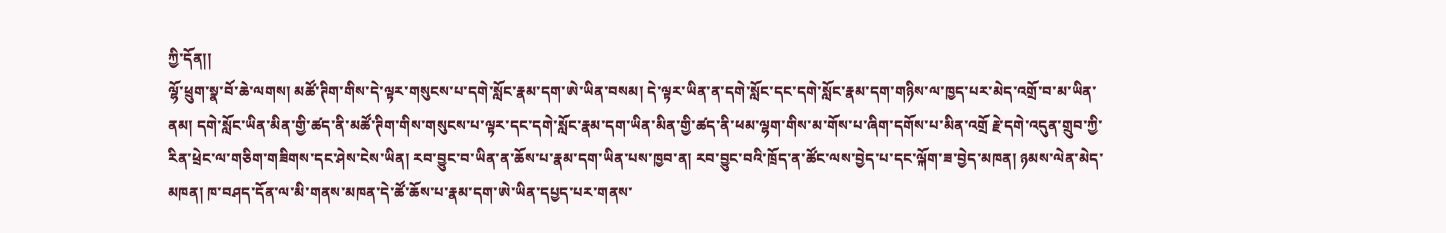ཀྱི་དོན།།
ལྷོ་ཕྲུག་སྣ་བོ་ཆེ་ལགས། མཚོ་ཊིག་གིས་དེ་ལྟར་གསུངས་པ་དགེ་སློང་རྣམ་དག་ཨེ་ཡིན་བསམ། དེ་ལྟར་ཡིན་ན་དགེ་སློང་དང་དགེ་སློང་རྣམ་དག་གཉིས་ལ་ཁྱད་པར་མེད་འགྲོ་བ་མ་ཡིན་ནམ། དགེ་སློང་ཡིན་མིན་གྱི་ཚད་ནི་མཚོ་ཊིག་གིས་གསུངས་པ་ལྟར་དང་དགེ་སློང་རྣམ་དག་ཡིན་མིན་གྱི་ཚད་ནི་ཕམ་ལྷག་གིས་མ་གོས་པ་ཞིག་དགོས་པ་མིན་འགྲོ རྗེ་དགེ་འདུན་གྲུབ་ཀྱི་རིན་ཕྲེང་ལ་གཅིག་གཟིགས་དང་ཤེས་ངེས་ཡིན། རབ་བྱུང་བ་ཡིན་ན་ཆོས་པ་རྣམ་དག་ཡིན་པས་ཁྱབ་ན། རབ་བྱུང་བའི་ཁྲོད་ན་ཚོང་ལས་བྱེད་པ་དང་ལྐོག་ཟ་བྱེད་མཁན། ཉམས་ལེན་མེད་མཁན། ཁ་བཤད་དོན་ལ་མི་གནས་མཁན་དེ་ཚོ་ཆོས་པ་རྣམ་དག་ཨེ་ཡིན་དཔྱད་པར་གནས་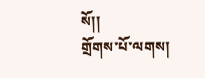སོ།།
གྲོགས་པོ་ལགས།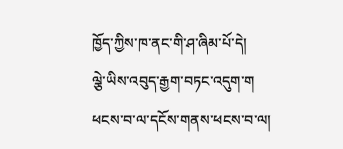ཁྱོད་ཀྱིས་ཁ་ནང་གི་ཤ་ཞིམ་པོ་དེ།
ལྕེ་ཡིས་འབུད་རྒྱག་བཏང་འདུག་ག
ཕངས་བ་ལ་དངོས་གནས་ཕངས་བ་ལ།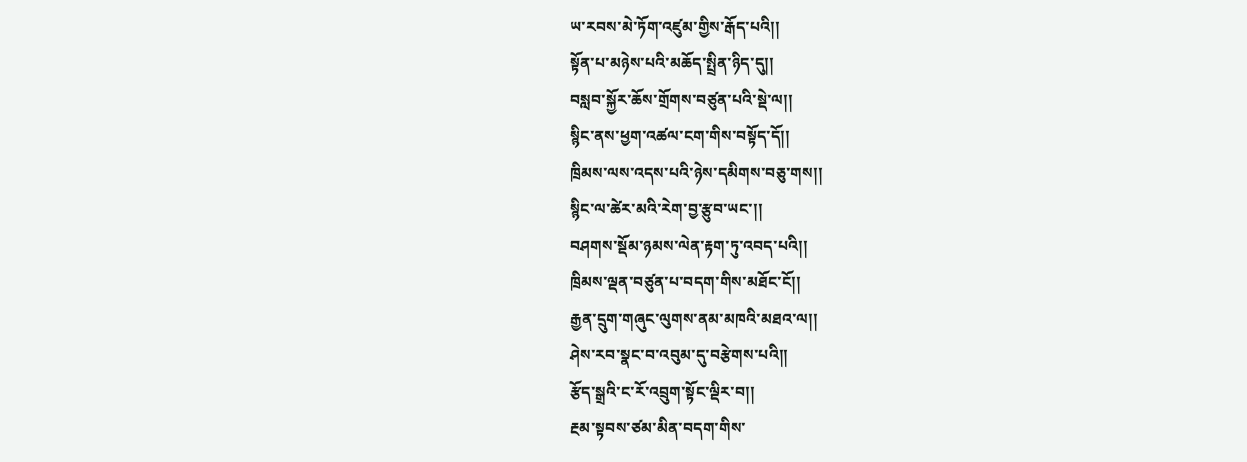ཡ་རབས་མེ་ཏོག་འཛུམ་གྱིས་རྒོད་པའི།།
སྟོན་པ་མཉེས་པའི་མཆོད་སྤྲིན་ཉིད་དུ།།
བསླབ་སྐྱོར་ཆོས་གྲོགས་བཙུན་པའི་སྡེ་ལ།།
སྙིང་ནས་ཕྱག་འཚལ་ངག་གིས་བསྟོད་དོ།།
ཁྲིམས་ལས་འདས་པའི་ཉེས་དམིགས་བཅུ་གས།།
སྙིང་ལ་ཚེར་མའི་རེག་བྱ་རྩུབ་ཡང་།།
བཤགས་སྡོམ་ཉམས་ལེན་རྟག་ཏུ་འབད་པའི།།
ཁྲིམས་ལྡན་བཙུན་པ་བདག་གིས་མཐོང་ངོ།།
རྒྱན་དྲུག་གཞུང་ལུགས་ནམ་མཁའི་མཐའ་ལ།།
ཤེས་རབ་སྣང་བ་འབུམ་དུ་བརྩེགས་པའི།།
རྩོད་སྒྲའི་ང་རོ་འབྲུག་སྟོང་ལྡིར་བ།།
རྔམ་སྟབས་ཙམ་མིན་བདག་གིས་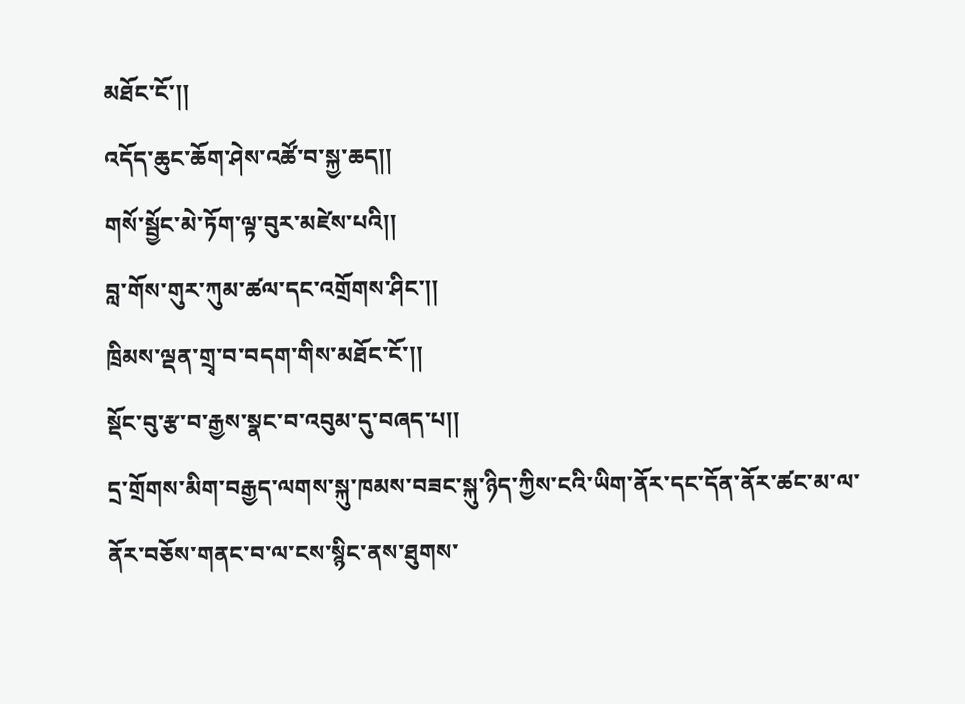མཐོང་ངོ་།།
འདོད་ཆུང་ཆོག་ཤེས་འཚོ་བ་སྐྱ་ཆད།།
གསོ་སྦྱོང་མེ་ཏོག་ལྟ་བུར་མཛེས་པའི།།
བླ་གོས་གུར་ཀུམ་ཚལ་དང་འགྲོགས་ཤིང་།།
ཁྲིམས་ལྡན་གྲྭ་བ་བདག་གིས་མཐོང་ངོ་།།
སྡོང་བུ་རྩ་བ་རྒྱས་སྣང་བ་འབུམ་དུ་བཞད་པ།།
དྲ་གྲོགས་མིག་བརྒྱད་ལགས་སྐུ་ཁམས་བཟང་སྐུ་ཉིད་ཀྱིས་ངའི་ཡིག་ནོར་དང་དོན་ནོར་ཚང་མ་ལ་ནོར་བཅོས་གནང་བ་ལ་ངས་སྙིང་ནས་ཐུགས་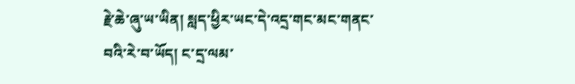རྗེ་ཆེ་ཞུ་ཡ་ཡིན། སླད་ཕྱིར་ཡང་དེ་འདྲ་གང་མང་གནང་བའི་རེ་བ་ཡོད། ང་དྲ་ལམ་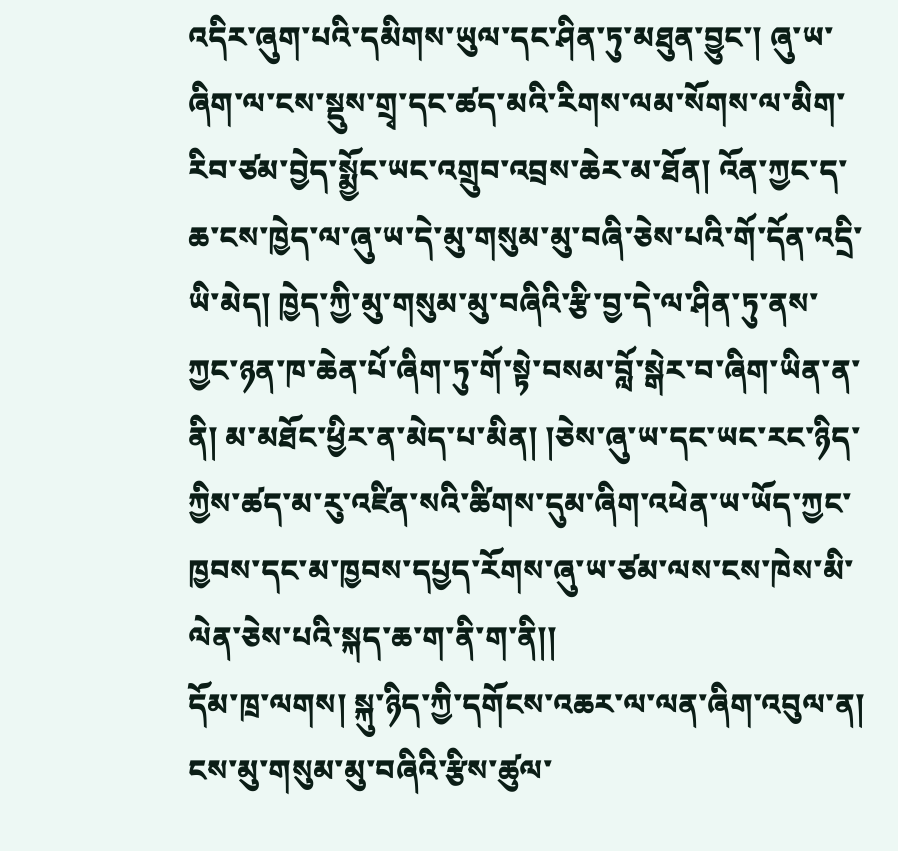འདིར་ཞུག་པའི་དམིགས་ཡུལ་དང་ཤིན་ཏུ་མཐུན་བྱུང་། ཞུ་ཡ་ཞིག་ལ་ངས་སྡུས་གྲྭ་དང་ཚད་མའི་རིགས་ལམ་སོགས་ལ་མིག་རིབ་ཙམ་བྱེད་སྨྱོང་ཡང་འགྲུབ་འབྲས་ཆེར་མ་ཐོན། འོན་ཀྱང་ད་ཆ་ངས་ཁྱེད་ལ་ཞུ་ཡ་དེ་མུ་གསུམ་མུ་བཞི་ཅེས་པའི་གོ་དོན་འདྲི་ཡི་མེད། ཁྱེད་ཀྱི་མུ་གསུམ་མུ་བཞིའི་རྩི་བྱ་དེ་ལ་ཤིན་ཏུ་ནས་ཀྱང་ཉན་ཁ་ཆེན་པོ་ཞིག་ཏུ་གོ་སྟེ་བསམ་བློ་སྒེར་བ་ཞིག་ཡིན་ན་ནི། མ་མཐོང་ཕྱིར་ན་མེད་པ་མིན། །ཅེས་ཞུ་ཡ་དང་ཡང་རང་ཉིད་ཀྱིས་ཚད་མ་རུ་འཛིན་སའི་ཚིགས་དུམ་ཞིག་འཕེན་ཡ་ཡོད་ཀྱང་ཁྱབས་དང་མ་ཁྱབས་དཔྱད་རོགས་ཞུ་ཡ་ཙམ་ལས་ངས་ཁེས་མི་ལེན་ཅེས་པའི་སྐད་ཆ་ག་ནི་ག་ནི།།
དོམ་ཁྲ་ལགས། སྐུ་ཉིད་ཀྱི་དགོངས་འཆར་ལ་ལན་ཞིག་འབུལ་ན། ངས་མུ་གསུམ་མུ་བཞིའི་རྩིས་ཚུལ་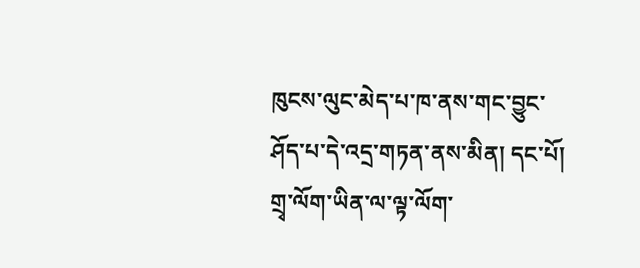ཁུངས་ལུང་མེད་པ་ཁ་ནས་གང་བྱུང་ཤོད་པ་དེ་འདྲ་གཏན་ནས་མིན། དང་པོ། གྲྭ་ལོག་ཡིན་ལ་ལྟ་ལོག་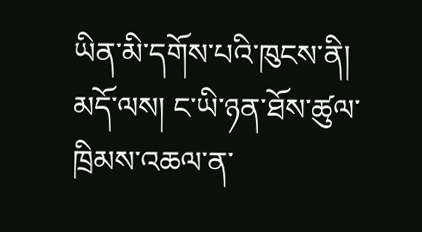ཡིན་མི་དགོས་པའི་ཁུངས་ནི། མདོ་ལས། ང་ཡི་ཉན་ཐོས་ཚུལ་ཁྲིམས་འཆལ་ན་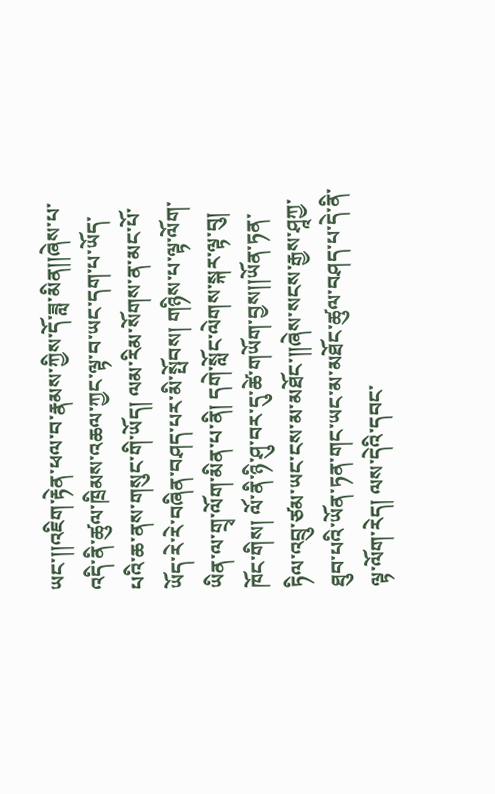ཡང་།།འཇིག་རྟེན་ཕལ་བ་རྣམས་ཀྱིས་དོ་ཟླ་མིན།།ཞེས་པ་འདི་ནི་ཚུལ་ཁྲིམས་འཆལ་ཀྱང་ལྟ་བ་ཡང་དག་པ་ཡོད་པའི་ཆ་ནས་གསུང་གི་ཡོད། ལམ་རིམ་སོགས་ན་མང་པོ་ཡོད་རེ་རེ་བཞིན་བཤད་པར་མི་སྤོབས། གཉིས་པ་ལྟ་ལོག་ཡིན་ལ་གྲྭ་ལོག་མིན་པ་ནི། དགེ་སློང་ལེགས་སྐར་ལྟ་བུ། ཁོང་གིས། ལོ་ནི་ཉི་ཤུ་བར་དུ་ཚེ་གཡོག་བྱས།།ཡོན་ཏན་ཏིལ་འབྲུ་ཙམ་ཡང་ངས་མ་མཐོང་།།ཞེས་སངས་རྒྱས་ཤཱཀྱ་ཐུབ་པའི་ཡོན་ཏན་གང་ཡང་མ་མཐོང་ཚུལ་བཤད་པ་དེ་ནི་ལྟ་ལོག་རེད། ལས་དེའི་དབང་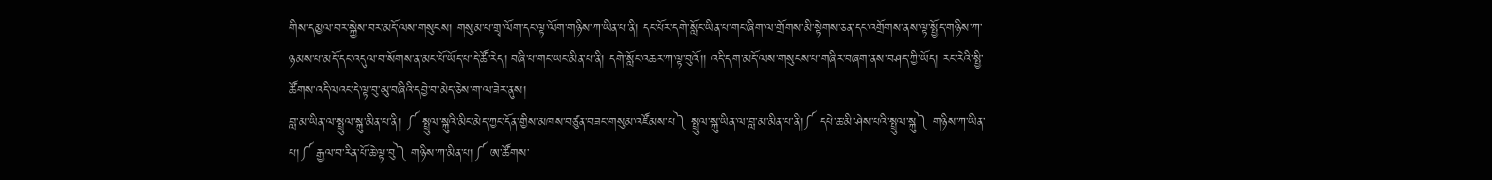གིས་དམྱལ་བར་སྐྱེས་བར་མདོ་ལས་གསུངས། གསུམ་པ་གྲྭ་ལོག་དང་ལྟ་ལོག་གཉིས་ཀ་ཡིན་པ་ནི། དང་པོར་དགེ་སློང་ཡིན་པ་གང་ཞིག་ལ་གྲོགས་མི་སྟེགས་ཅན་དང་འགྲོགས་ནས་ལྟ་སྤྱོད་གཉིས་ཀ་ཉམས་པ་མདོ་དང་འདུལ་བ་སོགས་ན་མང་པོ་ཡོད་པ་དེ་ཚོ་རེད། བཞི་པ་གང་ཡང་མིན་པ་ནི། དགེ་སློང་འཆར་ཀ་ལྟ་བུའོ།། འདི་དག་མདོ་ལས་གསུངས་པ་གཞིར་བཞག་ནས་བཤད་ཀྱི་ཡོད། རང་རེའི་སྤྱི་ཚོགས་འདི་ལའང་དེ་ལྟ་བུ་མུ་བཞིའི་དབྱེ་བ་མེད་ཅེས་ག་ལ་ཟེར་ནུས།
བླ་མ་ཡིན་ལ་སྤྲུལ་སྐུ་མིན་པ་ནི། ༼ སྤྲུལ་སྐུའི་མིང་མེད་ཀྱང་དོན་གྱིས་མཁས་བཙུན་བཟང་གསུམ་འཛོམས་པ༽ སྤྲུལ་སྐུ་ཡིན་ལ་བླ་མ་མིན་པ་ནི།༼ དཔེ་ཆ་མི་ཤེས་པའི་སྤྲུལ་སྐུ༽ གཉིས་ཀ་ཡིན་པ།༼ རྒྱལ་བ་རིན་པོ་ཆེ་ལྟ་བུ༽ གཉིས་ཀ་མིན་པ།༼ ཨ་ཚོགས་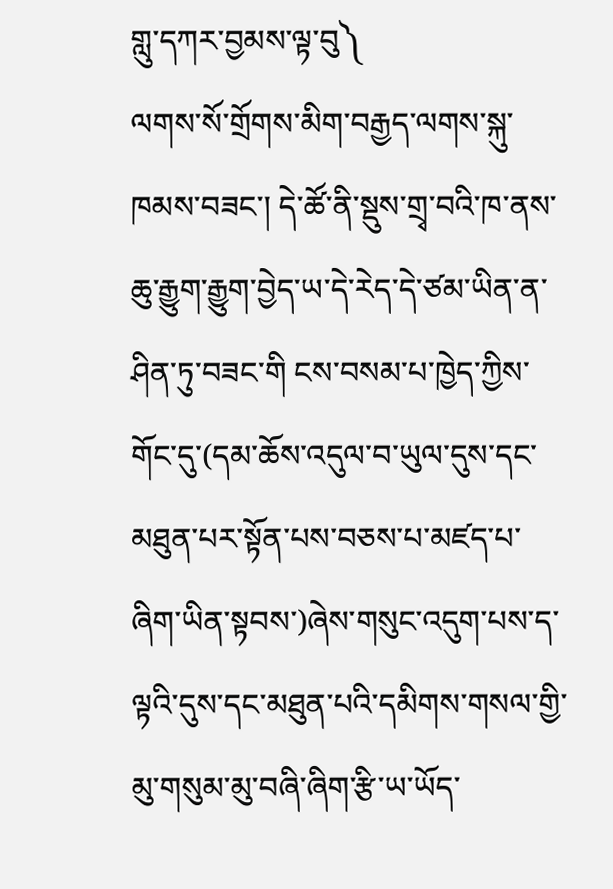གླུ་དཀར་བྱམས་ལྟ་བུ༽
ལགས་སོ་གྲོགས་མིག་བརྒྱད་ལགས་སྐུ་ཁམས་བཟང་། དེ་ཚོ་ནི་སྡུས་གྲྭ་བའི་ཁ་ནས་ཆུ་རྒྱུག་རྒྱུག་བྱེད་ཡ་དེ་རེད་དེ་ཙམ་ཡིན་ན་ཤིན་ཏུ་བཟང་གི ངས་བསམ་པ་ཁྱེད་ཀྱིས་གོང་དུ་(དམ་ཆོས་འདུལ་བ་ཡུལ་དུས་དང་མཐུན་པར་སྟོན་པས་བཅས་པ་མཛད་པ་ཞིག་ཡིན་སྟབས་)ཞེས་གསུང་འདུག་པས་ད་ལྟའི་དུས་དང་མཐུན་པའི་དམིགས་གསལ་གྱི་མུ་གསུམ་མུ་བཞི་ཞིག་རྩི་ཡ་ཡོད་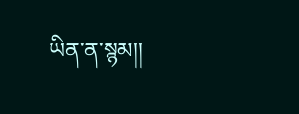ཡིན་ན་སྙམ།།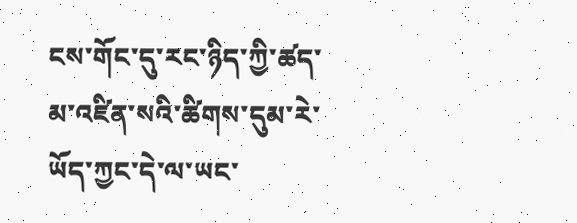ངས་གོང་དུ་རང་ཉིད་ཀྱི་ཚད་མ་འཛིན་སའི་ཚིགས་དུམ་རེ་ཡོད་ཀྱང་དེ་ལ་ཡང་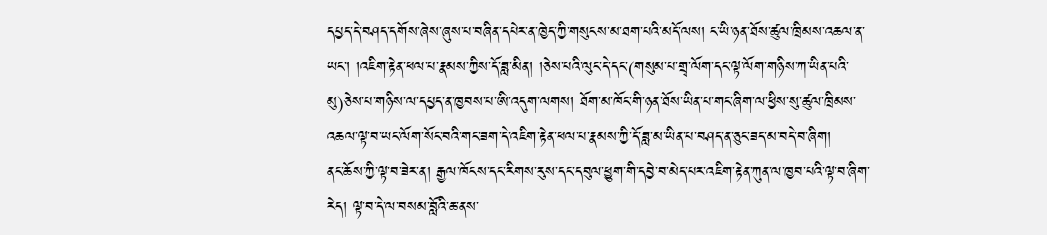དཔྱད་དེ་བཤད་དགོས་ཞེས་ཞུས་པ་བཞིན་དཔེར་ན་ཁྱེད་ཀྱི་གསུངས་མ་ཐག་པའི་མདོ་ལས། ང་ཡི་ཉན་ཐོས་ཚུལ་ཁྲིམས་འཆལ་ན་ཡང་། །འཇིག་རྟེན་ཕལ་པ་རྣམས་ཀྱིས་དོ་ཟླ་མིན། །ཅེས་པའི་ལུང་དེ་དང་(གསུམ་པ་གྲྭ་ལོག་དང་ལྟ་ལོག་གཉིས་ཀ་ཡིན་པའི་མུ)ཅེས་པ་གཉིས་ལ་དཔྱད་ན་ཁྱབས་པ་ཨི་འདུག་ལགས། ཐོག་མ་ཁོང་གི་ཉན་ཐོས་ཡིན་པ་གང་ཞིག་ལ་ཕྱིས་སུ་ཚུལ་ཁྲིམས་འཆལ་ལྟ་བ་ཡང་ལོག་སོང་བའི་གང་ཟག་དེ་འཇིག་རྟེན་ཕལ་པ་རྣམས་ཀྱི་དོ་ཟླ་མ་ཡིན་པ་བཤད་ན་ཅུང་ཟད་མ་བདེ་བ་ཞིག།
ནང་ཆོས་ཀྱི་ལྟ་བ་ཟེར་ན། རྒྱལ་ཁོངས་དང་རིགས་རུས་དང་དབུལ་ཕྱུག་གི་དབྱེ་བ་མེད་པར་འཇིག་རྟེན་ཀུན་ལ་ཁྱབ་པའི་ལྟ་བ་ཞིག་རེད། ལྟ་བ་དེ་ལ་བསམ་བློའི་ཆ་ནས་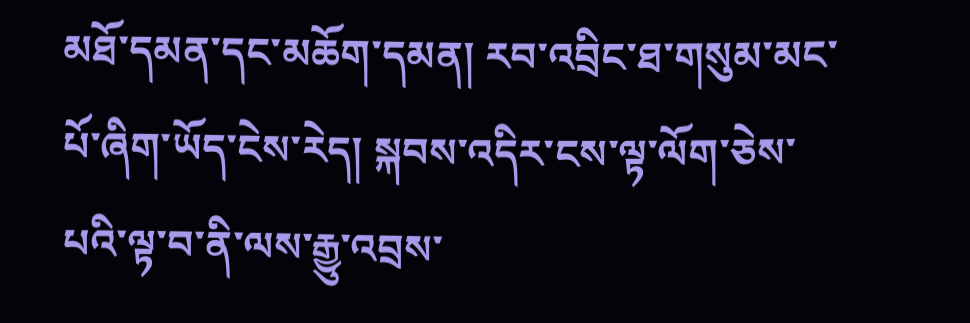མཐོ་དམན་དང་མཆོག་དམན། རབ་འབྲིང་ཐ་གསུམ་མང་པོ་ཞིག་ཡོད་ངེས་རེད། སྐབས་འདིར་ངས་ལྟ་ལོག་ཅེས་པའི་ལྟ་བ་ནི་ལས་རྒྱུ་འབྲས་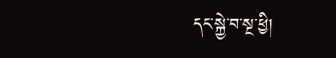དང་སྐྱེ་བ་སྔ་ཕྱི།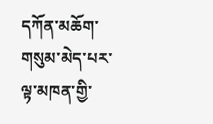དཀོན་མཆོག་གསུམ་མེད་པར་ལྟ་མཁན་གྱི་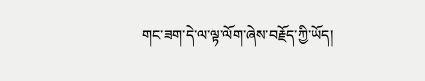གང་ཟག་དེ་ལ་ལྟ་ལོག་ཞེས་བརྗོད་ཀྱི་ཡོད།